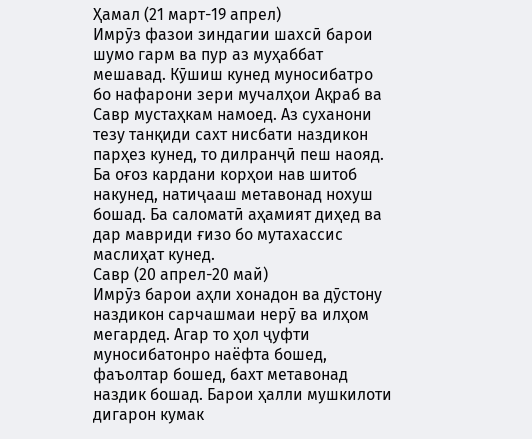Ҳамал (21 март-19 апрел)
Имрӯз фазои зиндагии шахсӣ барои шумо гарм ва пур аз муҳаббат мешавад. Кӯшиш кунед муносибатро бо нафарони зери мучалҳои Ақраб ва Савр мустаҳкам намоед. Аз суханони тезу танқиди сахт нисбати наздикон парҳез кунед, то дилранҷӣ пеш наояд. Ба оғоз кардани корҳои нав шитоб накунед, натиҷааш метавонад нохуш бошад. Ба саломатӣ аҳамият диҳед ва дар мавриди ғизо бо мутахассис маслиҳат кунед.
Савр (20 апрел-20 май)
Имрӯз барои аҳли хонадон ва дӯстону наздикон сарчашмаи нерӯ ва илҳом мегардед. Агар то ҳол ҷуфти муносибатонро наёфта бошед, фаъолтар бошед, бахт метавонад наздик бошад. Барои ҳалли мушкилоти дигарон кумак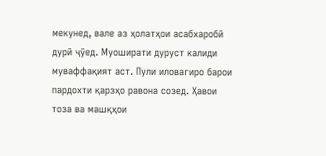мекунед, вале аз ҳолатҳои асабхаробӣ дурӣ ҷӯед. Муоширати дуруст калиди муваффақият аст. Пули иловагиро барои пардохти қарзҳо равона созед. Ҳавои тоза ва машқҳои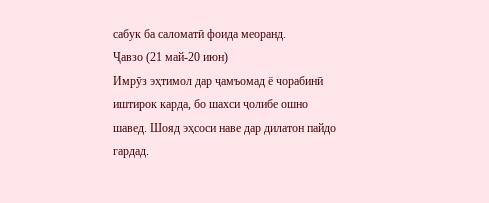сабук ба саломатӣ фоида меоранд.
Ҷавзо (21 май-20 июн)
Имрӯз эҳтимол дар ҷамъомад ё чорабинӣ иштирок карда, бо шахси ҷолибе ошно шавед. Шояд эҳсоси наве дар дилатон пайдо гардад.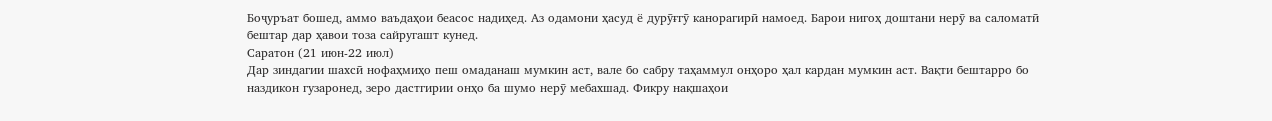Боҷуръат бошед, аммо ваъдаҳои беасос надиҳед. Аз одамони ҳасуд ё дурӯғгӯ канорагирӣ намоед. Барои нигоҳ доштани нерӯ ва саломатӣ бештар дар ҳавои тоза сайругашт кунед.
Саратон (21 июн-22 июл)
Дар зиндагии шахсӣ нофаҳмиҳо пеш омаданаш мумкин аст, вале бо сабру таҳаммул онҳоро ҳал кардан мумкин аст. Вақти бештарро бо наздикон гузаронед, зеро дастгирии онҳо ба шумо нерӯ мебахшад. Фикру нақшаҳои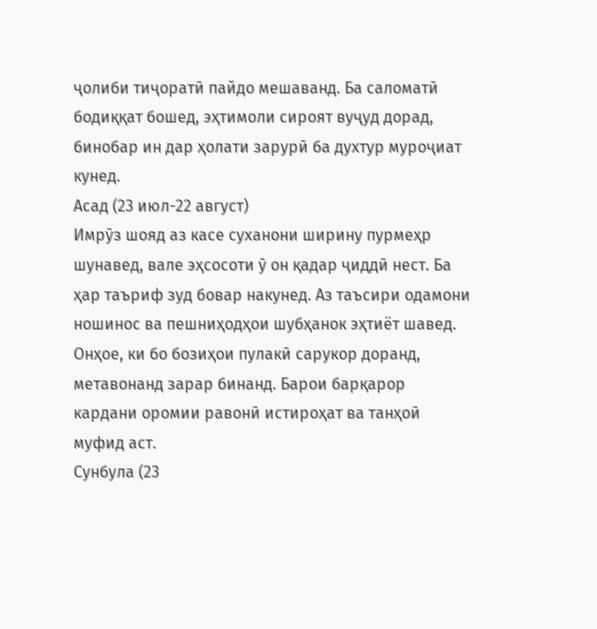ҷолиби тиҷоратӣ пайдо мешаванд. Ба саломатӣ бодиққат бошед, эҳтимоли сироят вуҷуд дорад, бинобар ин дар ҳолати зарурӣ ба духтур муроҷиат кунед.
Асад (23 июл-22 август)
Имрӯз шояд аз касе суханони ширину пурмеҳр шунавед, вале эҳсосоти ӯ он қадар ҷиддӣ нест. Ба ҳар таъриф зуд бовар накунед. Аз таъсири одамони ношинос ва пешниҳодҳои шубҳанок эҳтиёт шавед. Онҳое, ки бо бозиҳои пулакӣ сарукор доранд, метавонанд зарар бинанд. Барои барқарор кардани оромии равонӣ истироҳат ва танҳоӣ муфид аст.
Сунбула (23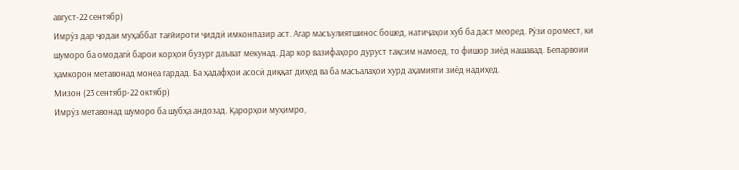август-22 сентябр)
Имрӯз дар ҷодаи муҳаббат тағйироти ҷиддӣ имконпазир аст. Агар масъулиятшинос бошед, натиҷаҳои хуб ба даст меоред. Рӯзи оромест, ки шуморо ба омодагӣ барои корҳои бузург даъват мекунад. Дар кор вазифаҳоро дуруст тақсим намоед, то фишор зиёд нашавад. Бепарвоии ҳамкорон метавонад монеа гардад. Ба ҳадафҳои асосӣ диққат диҳед ва ба масъалаҳои хурд аҳамияти зиёд надиҳед.
Мизон (23 сентябр-22 октябр)
Имрӯз метавонад шуморо ба шубҳа андозад. Қарорҳои муҳимро,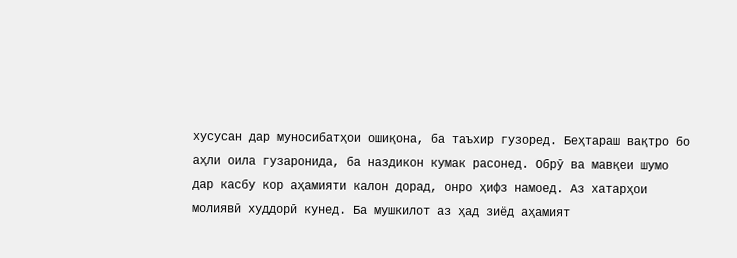хусусан дар муносибатҳои ошиқона, ба таъхир гузоред. Беҳтараш вақтро бо аҳли оила гузаронида, ба наздикон кумак расонед. Обрӯ ва мавқеи шумо дар касбу кор аҳамияти калон дорад, онро ҳифз намоед. Аз хатарҳои молиявӣ худдорӣ кунед. Ба мушкилот аз ҳад зиёд аҳамият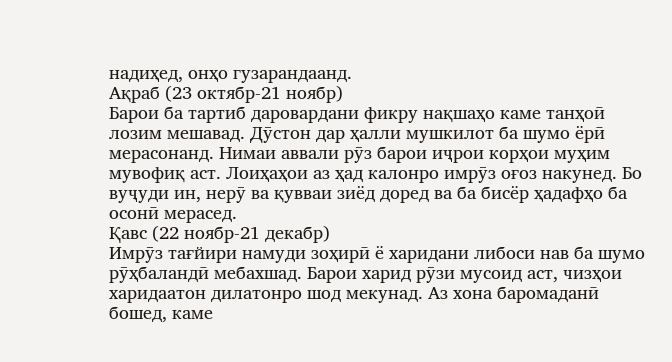надиҳед, онҳо гузарандаанд.
Ақраб (23 октябр-21 ноябр)
Барои ба тартиб даровардани фикру нақшаҳо каме танҳоӣ лозим мешавад. Дӯстон дар ҳалли мушкилот ба шумо ёрӣ мерасонанд. Нимаи аввали рӯз барои иҷрои корҳои муҳим мувофиқ аст. Лоиҳаҳои аз ҳад калонро имрӯз оғоз накунед. Бо вуҷуди ин, нерӯ ва қувваи зиёд доред ва ба бисёр ҳадафҳо ба осонӣ мерасед.
Қавс (22 ноябр-21 декабр)
Имрӯз тағйири намуди зоҳирӣ ё харидани либоси нав ба шумо рӯҳбаландӣ мебахшад. Барои харид рӯзи мусоид аст, чизҳои харидаатон дилатонро шод мекунад. Аз хона баромаданӣ бошед, каме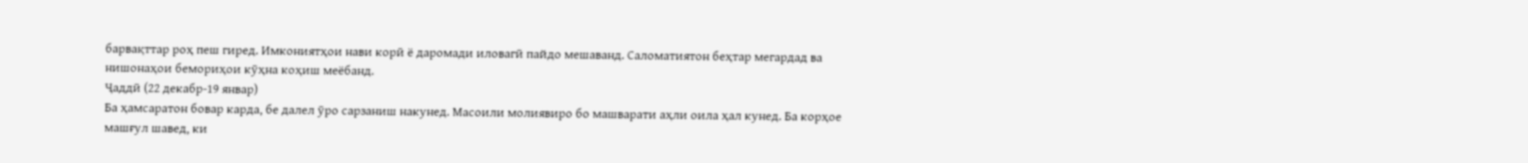барвақттар роҳ пеш гиред. Имкониятҳои нави корӣ ё даромади иловагӣ пайдо мешаванд. Саломатиятон беҳтар мегардад ва нишонаҳои бемориҳои кӯҳна коҳиш меёбанд.
Ҷаддӣ (22 декабр-19 январ)
Ба ҳамсаратон бовар карда, бе далел ӯро сарзаниш накунед. Масоили молиявиро бо машварати аҳли оила ҳал кунед. Ба корҳое машғул шавед, ки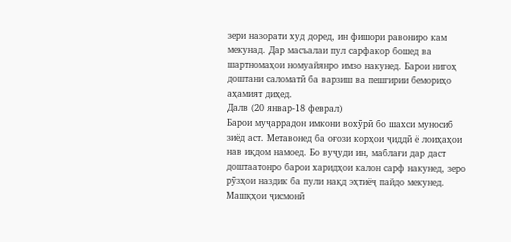зери назорати худ доред, ин фишори равониро кам мекунад. Дар масъалаи пул сарфакор бошед ва шартномаҳои номуайянро имзо накунед. Барои нигоҳ доштани саломатӣ ба варзиш ва пешгирии бемориҳо аҳамият диҳед.
Далв (20 январ-18 феврал)
Барои муҷаррадон имкони вохӯрӣ бо шахси муносиб зиёд аст. Метавонед ба оғози корҳои ҷиддӣ ё лоиҳаҳои нав иқдом намоед. Бо вуҷуди ин, маблағи дар даст доштаатонро барои харидҳои калон сарф накунед, зеро рӯзҳои наздик ба пули нақд эҳтиёҷ пайдо мекунед. Машқҳои ҷисмонӣ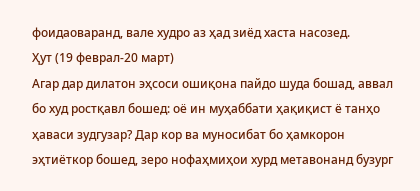фоидаоваранд, вале худро аз ҳад зиёд хаста насозед.
Ҳут (19 феврал-20 март)
Агар дар дилатон эҳсоси ошиқона пайдо шуда бошад, аввал бо худ ростқавл бошед: оё ин муҳаббати ҳақиқист ё танҳо ҳаваси зудгузар? Дар кор ва муносибат бо ҳамкорон эҳтиёткор бошед, зеро нофаҳмиҳои хурд метавонанд бузург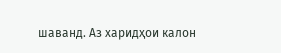шаванд. Аз харидҳои калон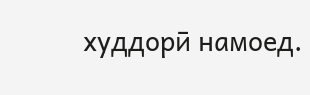худдорӣ намоед.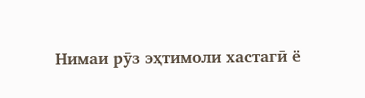Нимаи рӯз эҳтимоли хастагӣ ё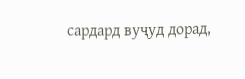сардард вуҷуд дорад,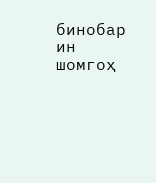бинобар ин шомгоҳ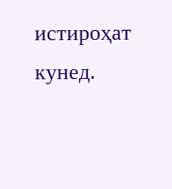истироҳат кунед.